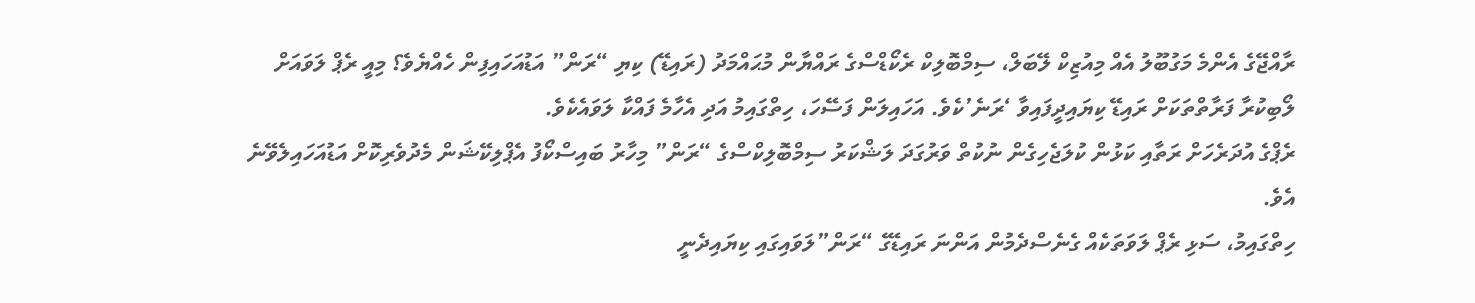ރާއްޖޭގެ އެންމެ މަގުބޫލު އެއް މިއުޒިކް ލޭބަލް، ސިމްބޮލިކް ރެކޯޑްސްގެ ރައްޔާން މުޙައްމަދު (ރައިޑޭ) ކިޔި “ރަން” އަޑުއަހައިފިން ހެއްޔެވެ؟ މިއީ ރެޕް ލަވައަށް ލޯބިކުރާ ފަރާތްތަކަށް ރައިޑޭ ކިޔައިދީފައިވާ ‘ރަނެ’ކެވެ. އަހައިލަން ފަސޭހަ، ހިތްގައިމު އަދި އެހާމެ ފައްކާ ލަވައެކެވެ.
ރެޕްގެ އުދަރެހަށް ރަތާއި ކަޅުން ކުލަޖެހިގެން ނުކުތް ވަރުގަދަ ލަޝްކަރު ސިމްބޮލިކްސްގެ “ރަން” މިހާރު ބައިސްކޯފު އެޕްލިކޭޝަން މެދުވެރިކޮށް އަޑުއަހައިލެވޭނެ އެވެ.
ހިތްގައިމު، ސަޅި ރެޕް ލަވަތަކެއް ގެނެސްދެމުން އަންނަ ރައިޑޭގެ “ރަން”ލަވައިގައި ކިޔައިދެނީ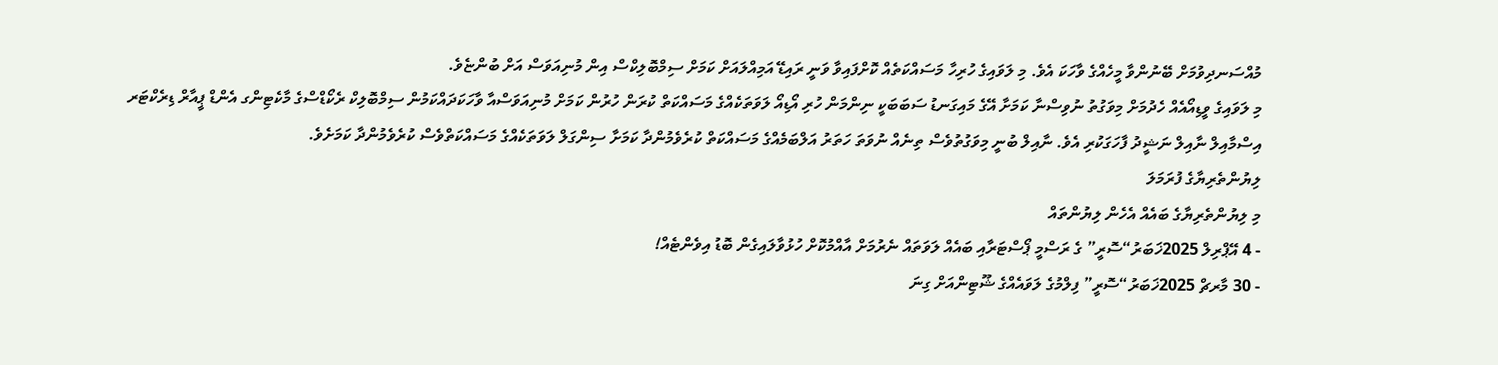މުއްސަނދިވުމަށް ބޭނުންވާ މީހެއްގެ ވާހަކަ އެވެ. މި ލަވައިގެ ހުރިހާ މަސައްކަތެއް ކޮށްފައިވާ ވަނީ ރައިޑޭ އަމިއްލައަށް ކަމަށް ސިމްބޮލިކްސް އިން މުނިއަވަސް އަށް ބުންޏެވެ.
މި ލަވައިގެ ވީޑިއޯއެއް ހެދުމަށް މިވަގުތު ނުވިސްނާ ކަމަށާ އޭގެ މައިގަނޑު ސަބަބަކީ ނިންމަން ހުރި އޯޑިއޯ ލަވަތަކެއްގެ މަސައްކަތް ކުރަން ހުރުން ކަމަށް މުނިއަވަސްއާ ވާހަކަދައްކަމުން ސިމްބޮލިކް ރެކޯޑްސްގެ މާކެޓިންގ އެންޑް ޕީއާރް ޑިރެކްޓަރ އިސްމާއިލް ނާއިލް ނަޝީދު ފާހަގަކުރި އެވެ. ނާއިލް ބުނީ މިވަގުތުވެސް ތިނެއް ނުވަތަ ހަތަރު އަލްބަމެއްގެ މަސައްކަތް ކުރެވެމުންދާ ކަމަށާ ސިންގަލް ލަވަތަކެއްގެ މަސައްކަތްވެސް ކުރެވެމުންދާ ކަމަށެވެ.
ލިޔުންތެރިޔާގެ ފުރަމަލަ
މި ލިޔުންތެރިޔާގެ ބައެއް އެހެން ލިޔުންތައް
- 4 އޭޕްރިލް 2025ޚަބަރު“ސޮރީ” ގެ ރަސްމީ ޕޯސްޓަރާއި ބައެއް ލަވަތައް ނެރުމަށް އާއްމުކޮށް ހުޅުވާލައިގެން ބޮޑު އިވެންޓެއް!
- 30 މާރޗް 2025ޚަބަރު“ސޮރީ” ފިލްމުގެ ލަވައެއްގެ ޝޫޓިންއަށް ގިނަ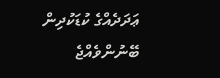ޢަދަދެއްގެ ކުޑަކުދިން ބޭނުންވެއްޖެ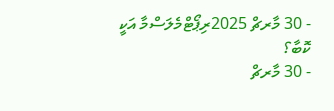- 30 މާރޗް 2025ރިޕޯޓްމެލަސްމާ އަކީ ކޮބާ؟
- 30 މާރޗް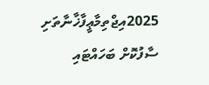2025އިޖްތިމާޢީފާޚާނާތަށި ސާފުކޮށް ބަހައްޓައި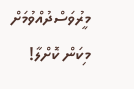މީރުވަސްދުއްވުމަށް މިކަން ކޮށްލާ!